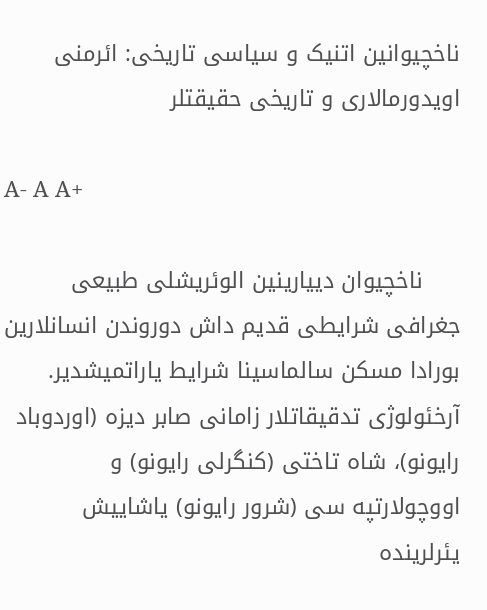ناخچیوانین اتنیک و سیاسی تاریخی: ائرمنی اویدورمالاری و تاریخی حقیقتلر

A- A A+

     ناخچیوان دییارینین الوئریشلی طبیعی جغرافی شرایطی قدیم داش دوروندن انسانلارین بورادا مسکن سالماسینا شرایط یاراتمیشدیر. آرخئولوژی تدقیقاتلار زامانی صابر دیزه (اوردوباد رایونو)، شاه تاختی (کنگرلی رایونو) و اووچولارتپه سی (شرور رایونو) یاشاییش یئرلرینده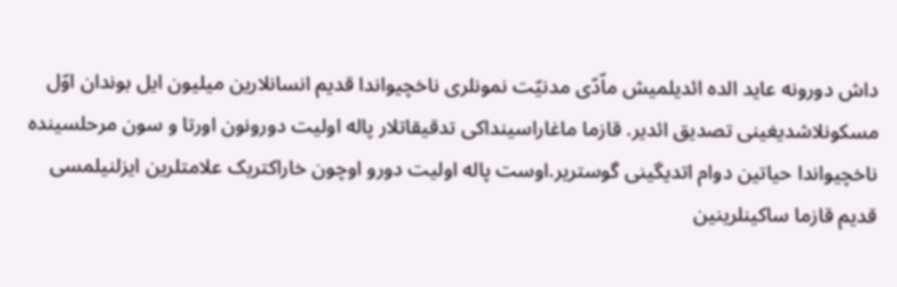داش دورونه عاید الده ائدیلمیش ماّدّی مدنیّت نمونلری ناخچیواندا قدیم انسانلارین میلیون ایل بوندان اوّل مسکونلاشدیغینی تصدیق ائدیر. قازما ماغاراسینداکی تدقیقاتلار پاله اولیت دورونون اورتا و سون مرحلسینده ناخچیواندا حیاتین دوام اتدیگینی گوستریر.اوست پاله اولیت دورو اوچون خاراکتریک علامتلرین ایزلنیلمسی قدیم قازما ساکینلرینین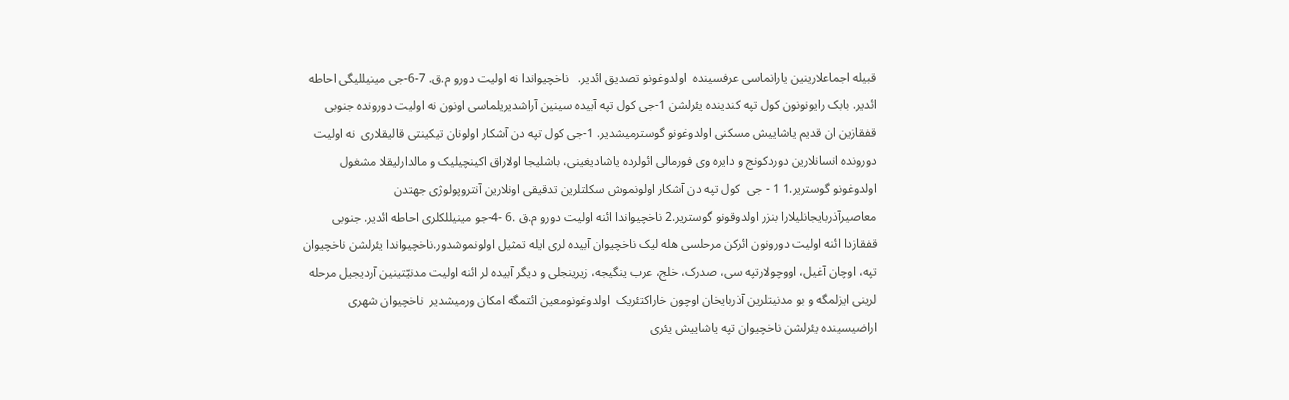قبیله اجماعلارینین یارانماسی عرفسینده  اولدوغونو تصدیق ائدیر.   ناخچیواندا نه اولیت دورو م.ق. 7-6-جی مینیللیگی احاطه ائدیر. بابک رایونونون کول تپه کندینده یئرلشن 1-جی کول تپه آبیده سینین آراشدیریلماسی اونون نه اولیت دورونده جنوبی قفقازین ان قدیم یاشاییش مسکنی اولدوغونو گوسترمیشدیر. 1-جی کول تپه دن آشکار اولونان تیکینتی قالیقلاری  نه اولیت دورونده انسانلارین دوردکونج و دایره وی فورمالی ائولرده یاشادیغینی، باشلیجا اولاراق اکینچیلیک و مالدارلیقلا مشغول اولدوغونو گوستریر.1 1 - جی  کول تپه دن آشکار اولونموش سکلتلرین تدقیقی اونلارین آنتروپولوژی جهتدن معاصیرآذربایجانلیلارا بنزر اولدوقونو گوستریر.2 ناخچیواندا ائنه اولیت دورو م.ق .6 -4-جو مینیللکلری احاطه ائدیر. جنوبی قفقازدا ائنه اولیت دورونون ائرکن مرحلسی هله لیک ناخچیوان آبیده لری ایله تمثیل اولونموشدور.ناخچیواندا یئرلشن ناخچیوان تپه، اوچان آغیل، اووچولارتپه سی، صدرک، خلج، عرب ینگیجه، زیرینجلی و دیگر آبیده لر ائنه اولیت مدنیّتینین آردیجیل مرحله لرینی ایزلمگه و بو مدنیتلرین آذربایخان اوچون خاراکتئریک  اولدوغونومعین ائتمگه امکان ورمیشدیر  ناخچیوان شهری اراضیسینده یئرلشن ناخچیوان تپه یاشاییش یئری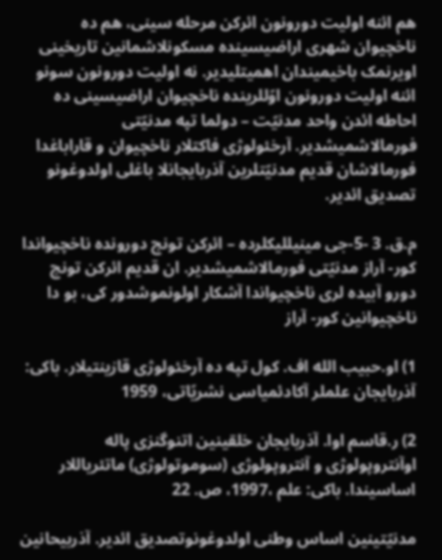هم ائنه اولیت دورونون ائرکن مرحله سینی، هم ده  ناخچیوان شهری اراضیسینده مسکونلاشمانین تاریخینی اویرنمک باخیمیندان اهمیتلیدیر. نه اولیت دورونون سونو ائنه اولیت دورونون اوّللرینده ناخچیوان اراضیسینی ده احاطه ائدن واحد مدنیّت – دولما تپه مدنیّتی فورمالاشمیشدیر. آرخئولوژی فاکتلار ناخچیوان و قاراباغدا فورمالاشان قدیم مدنیّتلرین آذربایجانلا باغلی اولدوغونو تصدیق ائدیر.

م.ق. 3 -5-جی مینیللیکلرده – ائرکن تونج دورونده ناخچیواندا کور- آراز مدنیّتی فورمالاشمیشدیر. ان قدیم ائرکن تونج دورو آبیده لری ناخچیواندا آشکار اولونموشدور کی، بو دا ناخچیوانین کور- آراز

1) او.حبیب الله اف. کول تپه ده آرخئولوژی قازینتیلار. باکی: آذربایجان علملر آکادئمیاسی نشریّاتی، 1959

2) ر.قاسم اوا. آذربایجان خلقینین اتنوگنزی پاله اوآنتروپولوژی و آنتروپولوژی (سوموتولوژی) ماتئریاللار اساسیندا. باکی: علم ،1997، ص. 22

مدنیّتینین اساس وطنی اولدوغونوتصدیق ائدیر. آذربیحانین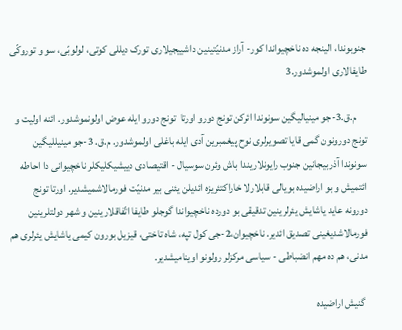جنوبوندا، الینجه ده ناخچیواندا کور- آراز مدنیّتینین داشییجیلاری تورک دیللی کوتی، لولوبّی، سو و توروکّی طایفالاری اولموشدور.3

     م.ق.3-جو مینیالیگین سونوندا ائرکن تونج دورو اورتا  تونج دورو ایله عوض اولونموشدور. ائنه اولیت و تونج دورونون گمی قایا تصویرلری نوح پیغمبرین آدی ایله باغلی اولموشدور. م.ق. 3-جو مینیللیگین سونوندا آذربیجانین جنوب رایونلاریندا باش وئرن سوسیال - اقتیصادی دییشیکلیکلر ناخچیوانی دا احاطه ائتمیش و بو اراضیده بویالی قابلارلا خاراکتئریزه ائدیلن یئنی بیر مدنیّت فورمالاشمیشدیر. اورتا تونج دورونه عاید یاشایش یئرلرینین تدقیقی بو دورده ناخچیواندا گوجلو طایفا اتّفاقلارینین و شهر دولتلرینین فورمالاشدیغینی تصدیق ائدیر. ناخچیوان،2-جی کول تپه، شاه تاختی، قیزیل بورون کیمی یاشایش یئرلری هم مدنی، هم ده مهم انضباطی - سیاسی مرکزلر رولونو اوینامیشدیر.

 گنیش اراضیده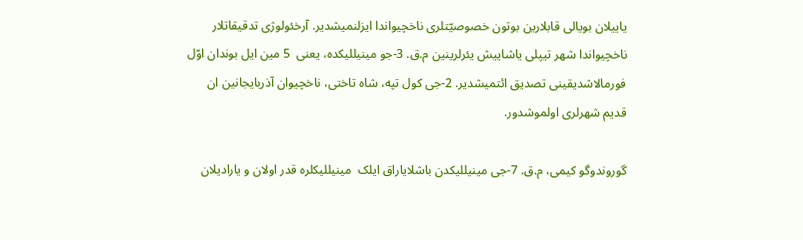یاییلان بویالی قابلارین بوتون خصوصیّتلری ناخچیواندا ایزلنمیشدیر. آرخئولوژی تدقیقاتلار ناخچیواندا شهر تیپلی یاشاییش یئرلرینین م.ق. 3-جو مینیللیکده، یعنی  5 مین ایل بوندان اوّل فورمالاشدیقینی تصدیق ائتمیشدیر. 2-جی کول تپه، شاه تاختی، ناخچیوان آذربایجانین ان  قدیم شهرلری اولموشدور.

گوروندوگو کیمی، م.ق. 7-جی مینیللیکدن باشلایاراق ایلک  مینیللیکلره قدر اولان و یارادیلان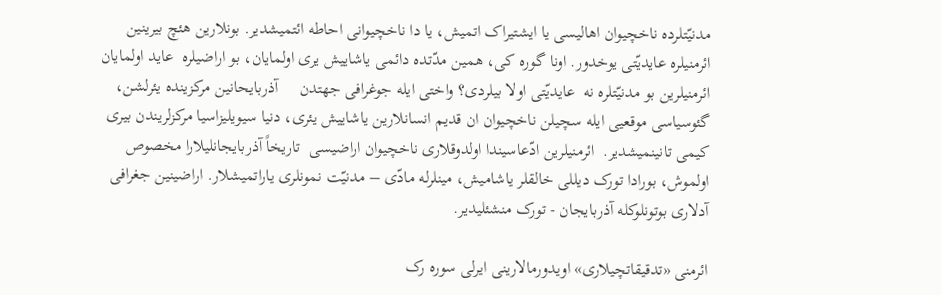مدنیّتلرده ناخچیوان اهالیسی یا ایشتیراک اتمیش، یا دا ناخچیوانی احاطه ائتمیشدیر. بونلارین هئچ بیرینین ائرمنیلره عایدیّتی یوخدور. اونا گوره کی، همین مدّتده دائمی یاشاییش یری اولمایان، بو اراضیلره  عاید اولمایان ائرمنیلرین بو مدنیّتلره نه  عایدیّتی اولا بیلردی؟ واختی ایله جوغرافی جهتدن     آذربایحانین مرکزینده یئرلشن، گئوسیاسی موقعیی ایله سچیلن ناخچیوان ان قدیم انسانلارین یاشاییش یئری، دنیا سیویلیزاسیا مرکزلریندن بیری کیمی تانینمیشدیر.  ائرمنیلرین ادّعاسیندا اولدوقلاری ناخچیوان اراضیسی  تاریخاً آذربایجانلیلارا مخصوص اولموش، بورادا تورک دیللی خالقلر یاشامیش، مینلرله مادّی – مدنیّت نمونلری یاراتمیشلار. اراضینین جغرافی آدلاری بوتونلوکله آذربایجان - تورک منشئلیدیر.

ائرمنی «تدقیقاتچیلاری» اویدورمالارینی ایرلی سوره رک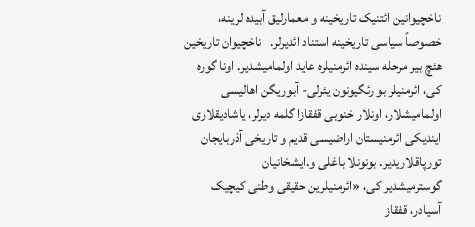ناخچیوانین ائتنیک تاریخینه و معمارلیق آبیده لرینه، خصوصاً سیاسی تاریخینه استناد ائدیرلر.   ناخچیوان تاریخین هئچ بیر مرحله سینده ائرمنیلره عاید اولمامیشدیر. اونا گوره کی، ائرمنیلر بو رئگیونون یئرلی- آبوریگن اهالیسی اولمامیشلار، اونلار خنوبی قفقازا گلمه دیرلر، یاشادیقلاری ایندیکی ائرمنیستان اراضیسی قدیم و تاریخی آذربایجان تورپاقلاریدیر. بونونلا باغلی و.ایشخانیان         گوسترمیشدیر کی، «ائرمنیلرین حقیقی وطنی کیچیک آسیادر، قفقاز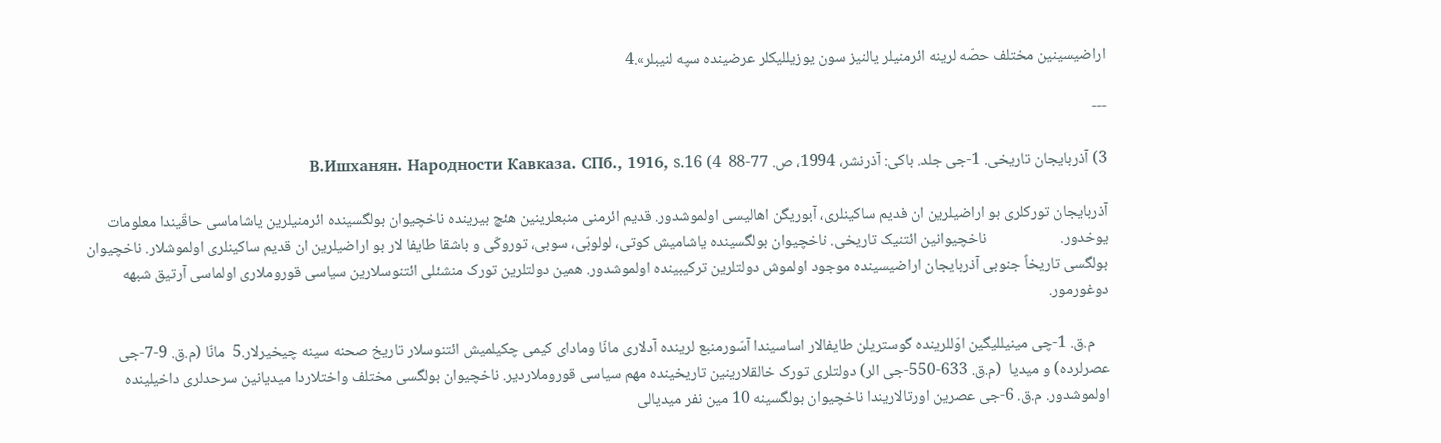اراضیسینین مختلف حصّه لرینه ائرمنیلر یالنیز سون یوزیللیکلر عرضینده سپه لنیبلر».4

---

3) آذربایجان تاریخی. 1-جی جلد. باکی: آذرنشر، 1994، ص. 77-88  4) В.Ишханян. Народности Кавказа. СПб., 1916, s.16

آذربایجان تورکلری بو اراضیلرین ان فدیم ساکینلری، آبوریگن اهالیسی اولموشدور. قدیم ائرمنی منبعلرینین هئچ بیرینده ناخچیوان بولگسینده ائرمنیلرین یاشاماسی حاقّیندا معلومات یوخدور.                     ناخچیوانین ائتنیک تاریخی. ناخچیوان بولگسینده یاشامیش کوتی، لولوبّی، سوبی، توروکّی و باشقا طایفا لار بو اراضیلرین ان قدیم ساکینلری اولموشلار. ناخچیوان بولگسی تاریخاً جنوبی آذربایجان اراضیسینده موجود اولموش دولتلرین ترکیبینده اولموشدور. همین دولتلرین تورک منشئلی ائتنوسلارین سیاسی قوروملاری اولماسی آرتیق شبهه دوغورمور.

    م.ق. 1-چی مینیللیگین اوّللرینده گوستریلن طایفالار اساسیندا آسّورمنبع لرینده آدلاری مانّا ومادای کیمی چکیلمیش ائتنوسلار تاریخ صحنه سینه چیخیرلار.5  مانّا (م.ق. 9-7-جی عصرلرده) و میدیا  (م.ق. 633-550-جی الر) دولتلری تورک خالقلارینین تاریخینده مهم سیاسی قوروملاردیر. ناخچیوان بولگسی مختلف واختلاردا میدیانین سرحدلری داخیلینده اولموشدور. م.ق. 6-جی عصرین اورتالاریندا ناخچیوان بولگسینه 10 مین نفر میدیالی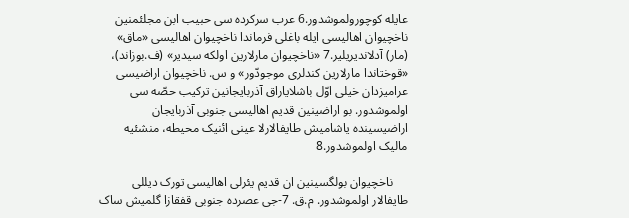عایله کوچورولموشدور.6 عرب سرکرده سی حبیب ابن مجلئمنین ناخچیوان اهالیسی ایله باغلی فرماندا ناخچیوان اهالیسی «ماق» (مار) آدلاندیریلیر.7 «ناخچیوان مارلارین اولکه سیدیر» (ف.بوزاند)، «قوختاندا مارلارین کندلری موجودّور» و س. ناخچیوان اراضیسی عرامیزدان خیلی اوّل باشلایاراق آذربایجانین ترکیب حصّه سی اولموشدور. بو اراضینین قدیم اهالیسی جنوبی آذربایجان اراضیسینده یاشامیش طایفالارلا عینی ائنیک محیطه، منشئیه مالیک اولموشدور.8

     ناخچیوان بولگسینین ان قدیم یئرلی اهالیسی تورک دیللی طایفالار اولموشدور. م.ق. 7-جی عصرده جنوبی قفقازا گلمیش ساک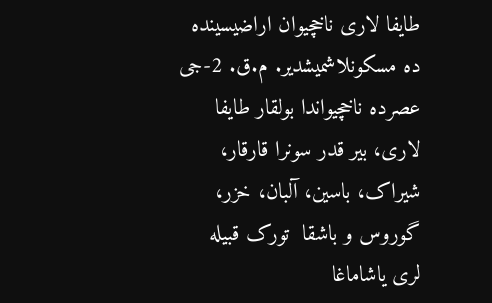طایفا لاری ناخچیوان اراضیسینده ده مسکونلاشمیشدیر. م.ق. 2-جی عصرده ناخچیواندا بولقار طایفا لاری، بیر قدر سونرا قارقار، شیراک، باسین، آلبان، خزر، گوروس و باشقا  تورک قبیله لری یاشاماغا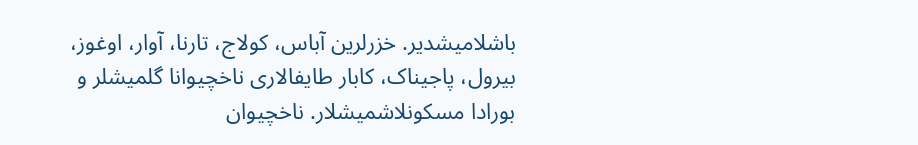باشلامیشدیر. خزرلرین آباس، کولاج، تارنا، آوار، اوغوز، بیرول، پاجیناک، کابار طایفالاری ناخچیوانا گلمیشلر و بورادا مسکونلاشمیشلار. ناخچیوان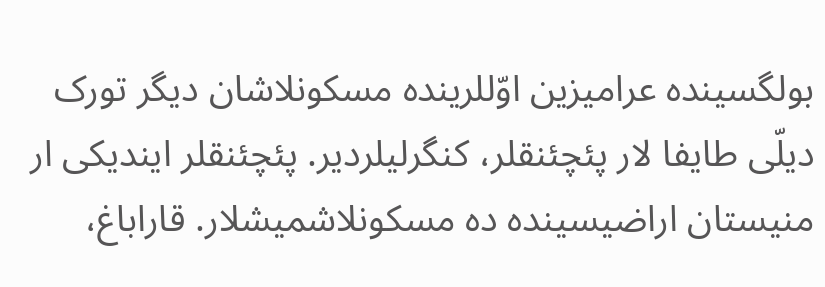بولگسینده عرامیزین اوّللرینده مسکونلاشان دیگر تورک دیلّی طایفا لار پئچئنقلر، کنگرلیلردیر. پئچئنقلر ایندیکی ار منیستان اراضیسینده ده مسکونلاشمیشلار. قاراباغ،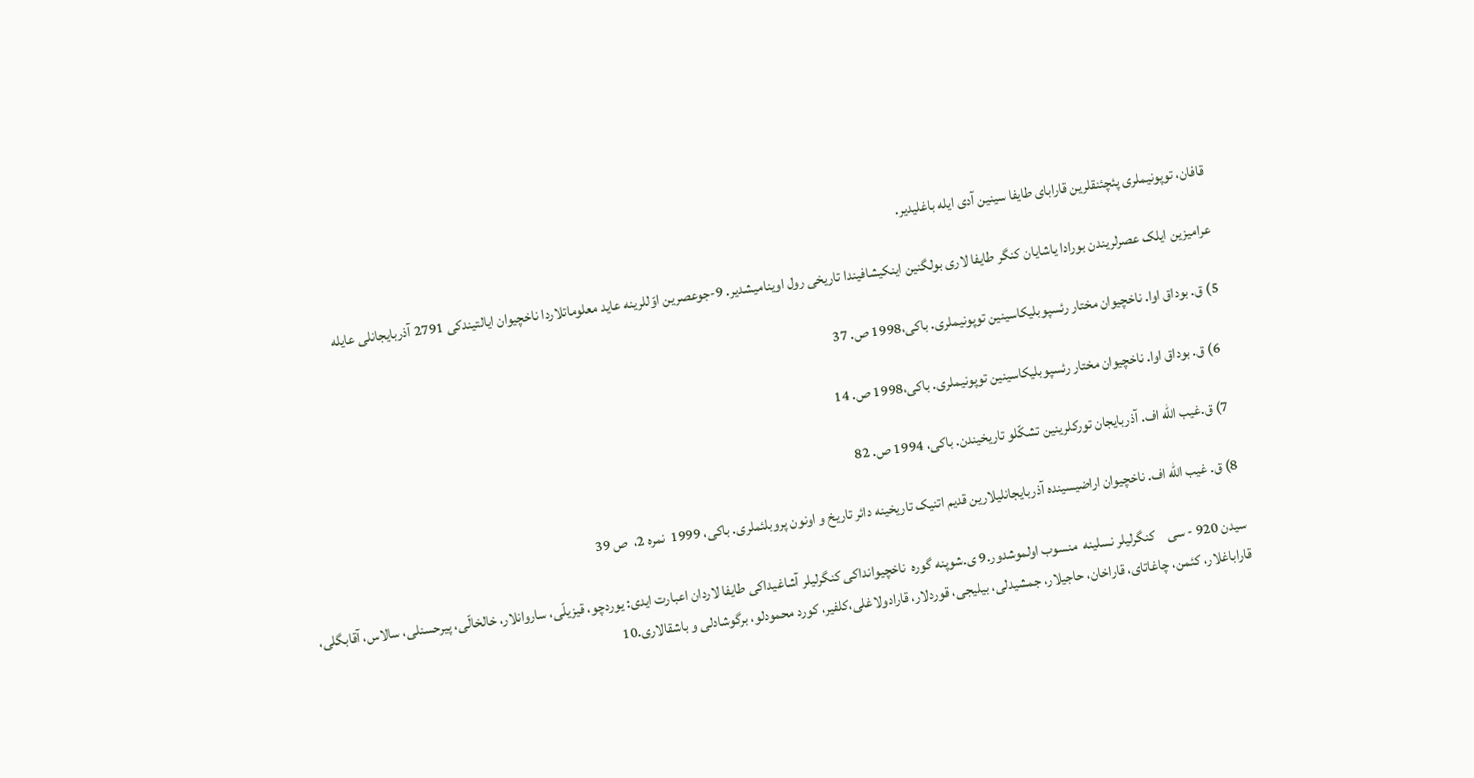قافان، توپونیملری پئچئنقلرین قارابای طایفا سینین آدی ایله باغلیدیر.

عرامیزین ایلک عصرلریندن بورادا یاشایان کنگر طایفا لاری بولگنین اینکیشافیندا تاریخی رول اوینامیشدیر. 9-جوعصرین اوّللرینه عاید معلوماتلاردا ناخچیوان ایالتیندکی 2791 آذربایجانلی عایله

5) ق. بوداق اوا. ناخچیوان مختار رئسپوبلیکاسینین توپونیملری. باکی،1998 ص. 37

  6) ق. بوداق اوا. ناخچیوان مختار رئسپوبلیکاسینین توپونیملری. باکی،1998 ص. 14

  7) ق.غیب الله اف. آذربایجان تورکلرینین تشکّلو تاریخیندن. باکی، 1994 ص. 82

 8) ق. غیب الله اف. ناخچیوان اراضیسینده آذربایجانلیلارین قدیم اتنیک تاریخینه دائر تاریخ و اونون پروبلئملری. باکی، 1999  نمره 2،  ص 39

 سیدن 920 - سی    کنگرلیلر نسلینه  منسوب اولموشدور.9 ی.شوپنه گوره  ناخچیوانداکی کنگرلیلر آشاغیداکی طایفا لاردان اعبارت ایدی: یوردچو، قیزیلّی، ساروانلار، خالخالّی، پیرحسنلی، سالاس، آقابگلی، قاراباغلار، کئمن، چاغاتای، قاراخان، حاجیلار، جمشیدلی، بیلیجی، قوردلار، قارادولاغلی،کلفیر، کورد محمودلو، برگوشادلی و باشقالاری.10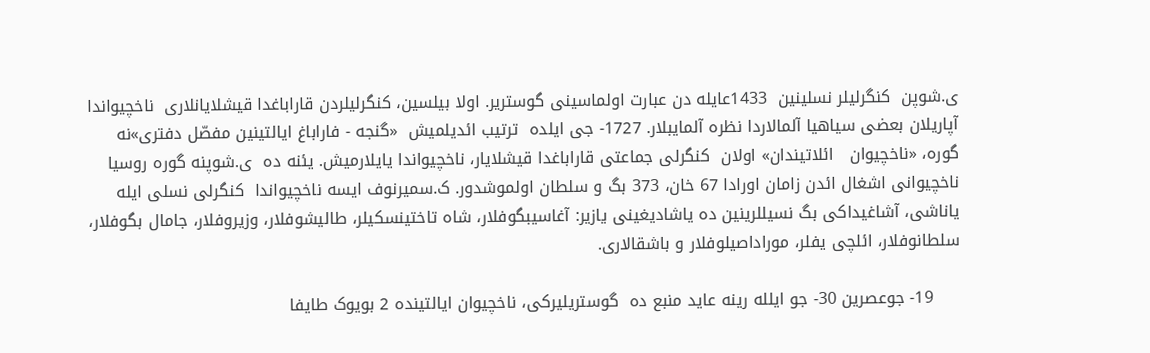ی.شوپن  کنگرلیلر نسلینین  1433عایله دن عبارت اولماسینی گوستریر. اولا بیلسین، کنگرلیلردن قاراباغدا قیشلایانلاری  ناخچیواندا آپاریلان بعضی سیاهیا آلمالاردا نظره آلمایبلار. 1727- جی ایلده  ترتیب ائدیلمیش  «گنجه - فاراباغ ایالتینین مفصّل دفتری»نه گوره، «ناخچیوان   ائلاتیندان» اولان  کنگرلی جماعتی قاراباغدا قیشلایار، ناخچیواندا یایلارمیش. یئنه ده  ی.شوپنه گوره روسیا ناخچیوانی اشغال ائدن زامان اورادا 67 خان، 373 بگ و سلطان اولموشدور. ک.سمیرنوف ایسه ناخچیواندا  کنگرلی نسلی ایله یاناشی، آشاغیداکی بگ نسیللرینین ده یاشادیغینی یازیر: آغاسیبگوفلار، شاه تاختینسکیلر، طالیشوفلار، وزیروفلار، جامال بگوفلار، سلطانوفلار، ائلچی یفلر، موراداصیلوفلار و باشقالاری.

     19- جوعصرین 30- جو ایلله رینه عاید منبع ده  گوستریلیرکی، ناخچیوان ایالتینده 2 بویوک طایفا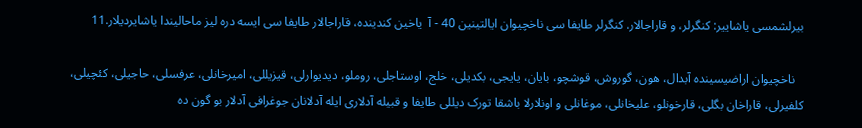بیرلشمسی یاشاییر: کنگرلر، و قاراجالار. کنگرلر طایفا سی ناخچیوان ایالتینین 40 - آ  یاخین کندینده، قاراجالار طایفا سی ایسه دره لیز ماحالیندا یاشایردیلار.11

   ناخچیوان اراضیسینده آبدال، هون، گوروش، قوشچو، بایان، یایجی، بکدیلی، خلج، اوستاجلی، روملو، دیدیوارلی، قیزیللی، امیرخانلی، عرفسلی، حاجیلی، کئچیلی، کلفیرلی، قاراخان بگلی، قارخونلو، علیخانلی، موغانلی و اونلارلا باشقا تورک دیللی طایفا و قبیله آدلاری ایله آدلانان جوغرافی آدلار بو گون ده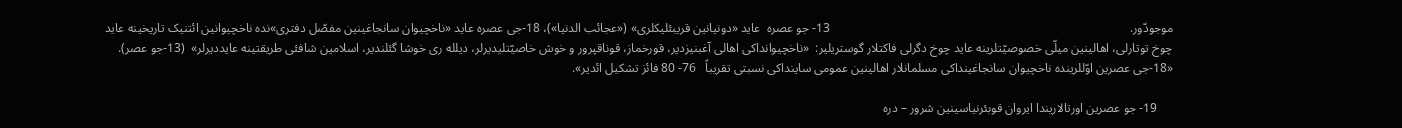موجودّور.                                                                                                13- جو عصره  عاید «دونیانین قریبئلیکلری» («عجائب الدنیا»)، 18-جی عصره عاید «ناخچیوان سانجاغینین مفصّل دفتری»نده ناخچیوانین ائتنیک تاریخینه عاید چوخ توتارلی، اهالینین میلّی خصوصیّتلرینه عاید چوخ دگرلی فاکتلار گوستریلیر:  «ناخچیوانداکی اهالی آغبنیزدیر، قورخماز، قوناقپرور و خوش خاصیّتلیدیرلر، دیلله ری خوشا گئلندیر، اسلامین شافئی طریقتینه عایددیرلر»  (13-جو عصر). «18-جی عصرین اوّللرینده ناخچیوان سانجاغینداکی مسلمانلار اهالینین عمومی ساینداکی نسبتی تقریباً   76- 80 فائز تشکیل ائدیر».

     19- جو عصرین اورتالاریندا ایروان قوبئرنیاسینین شرور – دره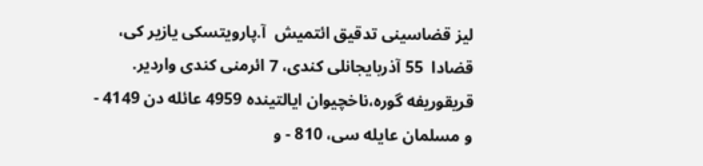لیز قضاسینی تدقیق ائتمیش  آ.پارویتسکی یازیر کی، قضادا  55 آذربایجانلی کندی، 7 ائرمنی کندی واردیر. قریقوریفه گوره،ناخچیوان ایالتینده 4959 عائله دن 4149 - و مسلمان عایله سی، 810 - و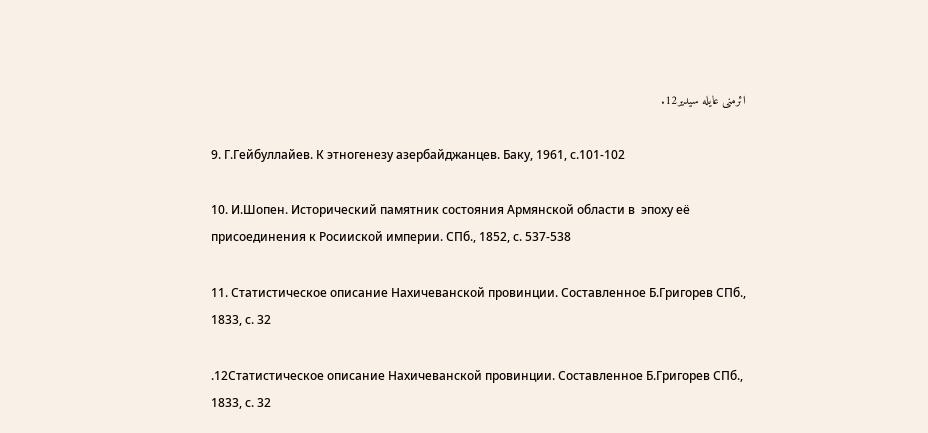ائرمنی عایله سیدیر12.

9. Г.Гейбуллайев. К этногенезу азербайджанцев. Баку, 1961, с.101-102

10. И.Шопен. Исторический памятник состояния Армянской области в  эпоху её  присоединения к Росииской империи. СПб., 1852, с. 537-538

11. Статистическое описание Нахичеванской провинции. Составленное Б.Григорев СПб., 1833, с. 32

.12Статистическое описание Нахичеванской провинции. Составленное Б.Григорев СПб., 1833, с. 32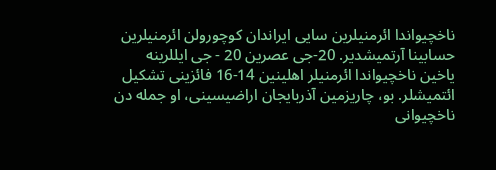ناخچیواندا ائرمنیلرین سایی ایراندان کوچورولن ائرمنیلرین حسابینا آرتمیشدیر. 20-جی عصرین 20 - جی ایللرینه یاخین ناخچیواندا ائرمنیلر اهلینین 14-16 فائزینی تشکیل ائتمیشلر. بو، چاریزمین آذربایجان اراضیسینی، او جمله دن ناخچیوانی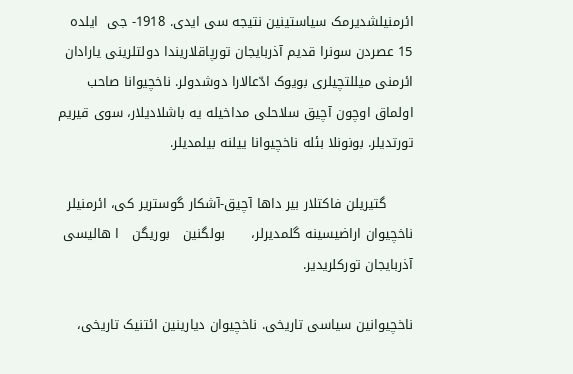ائرمنیلشدیرمک سیاستینین نتیجه سی ایدی. 1918- جی  ایلده 15 عصردن سونرا قدیم آذربایجان تورپاقلاریندا دولتلرینی یارادان ائرمنی میللتچیلری بویوک ادّعالارا دوشدولر. ناخچیوانا صاحب اولماق اوچون آچیق سلاحلی مداخیله یه باشلادیلار، سوی قیریم تورتدیلر. بونونلا بئله ناخچیوانا ییلنه بیلمدیلر.

      گتیریلن فاکتلار بیر داها آچیق-آشکار گوستریر کی، ائرمنیلر ناخچیوان اراضیسینه گلمدیرلر،      بولگنین   بوریگن   ا هالیسی      آذربایجان تورکلریدیر.

ناخچیوانین سیاسی تاریخی. ناخچیوان دیارینین ائتنیک تاریخی،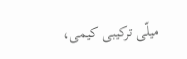میلّی ترکیبی کیمی،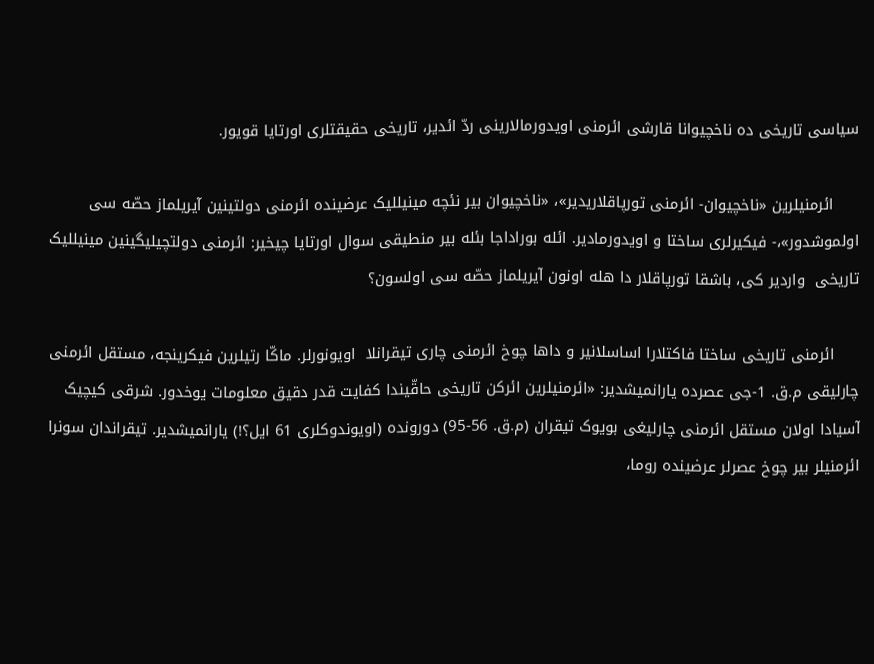سیاسی تاریخی ده ناخچیوانا قارشی ائرمنی اویدورمالارینی ردّ ائدیر، تاریخی حقیقتلری اورتایا قویور.

     ائرمنیلرین «ناخچیوان- ائرمنی تورپاقلاریدیر»، «ناخچیوان بیر نئچه مینیللیک عرضینده ائرمنی دولتینین آیریلماز حصّه سی اولموشدور»،- فیکیرلری ساختا و اویدورمادیر. ائله بوراداجا بئله بیر منطیقی سوال اورتایا چیخیر: ائرمنی دولتچیلیگینین مینیللیک تاریخی  واردیر کی، باشقا تورپاقلار دا هله اونون آیریلماز حصّه سی اولسون؟

     ائرمنی تاریخی ساختا فاکتلارا اساسلانیر و داها چوخ ائرمنی چاری تیقرانلا  اویونورلر. ماکّا رتیلرین فیکرینجه، مستقل ائرمنی چارلیقی م.ق. 1-جی عصرده یارانمیشدیر: «ائرمنیلرین ائرکن تاریخی حاقّیندا کفایت قدر دقیق معلومات یوخدور. شرقی کیچیک آسیادا اولان مستقل ائرمنی چارلیغی بویوک تیقران (م.ق. 56-95) دورونده (اویوندوکلری 61 ایل؟!) یارانمیشدیر. تیقراندان سونرا ائرمنیلر بیر چوخ عصرلر عرضینده روما،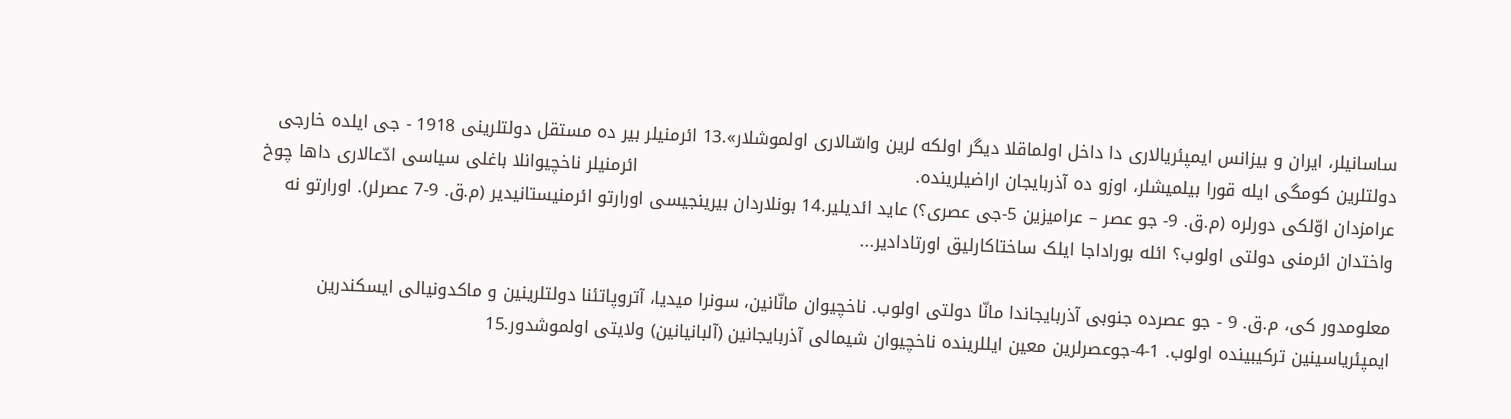ساسانیلر، ایران و بیزانس ایمپئریالاری دا داخل اولماقلا دیگر اولکه لرین واسّالاری اولموشلار».13 ائرمنیلر بیر ده مستقل دولتلرینی 1918 - جی ایلده خارجی دولتلرین کومگی ایله قورا بیلمیشلر، اوزو ده آذربایجان اراضیلرینده.                                                ائرمنیلر ناخچیوانلا باغلی سیاسی ادّعالاری داها چوخ عرامزدان اوّلکی دورلره (م.ق. 9- جو عصر – عرامیزین 5-جی عصری؟) عاید ائدیلیر.14 بونلاردان بیرینجیسی اورارتو ائرمنیستانیدیر (م.ق. 9-7 عصرلر). اورارتو نه  واختدان ائرمنی دولتی اولوب؟ ائله بوراداجا ایلک ساختاکارلیق اورتادادیر...

معلومدور کی، م.ق. 9 - جو عصرده جنوبی آذربایجاندا مانّا دولتی اولوب. ناخچیوان مانّانین، سونرا میدیا، آتروپاتئنا دولتلرینین و ماکدونیالی ایسکندرین ایمپئریاسینین ترکیبینده اولوب. 1-4-جوعصرلرین معین ایللرینده ناخچیوان شیمالی آذربایجانین (آلبانیانین) ولایتی اولموشدور.15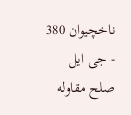ناخچیوان 380 - جی ایل صلح مقاوله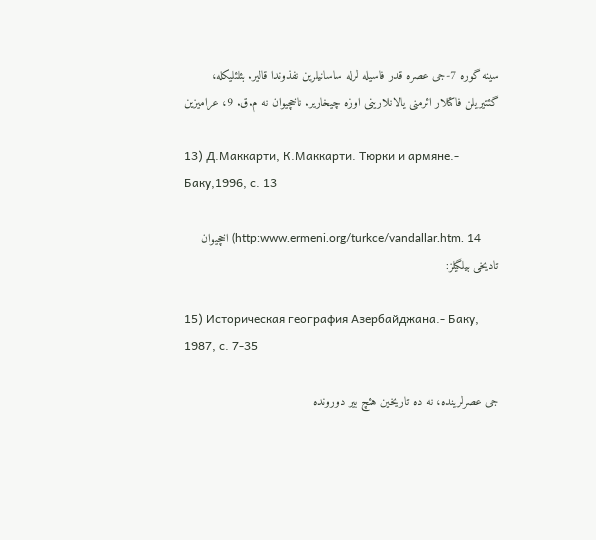سینه گوره 7-جی عصره قدر فاسیله لرله ساسانیلرین نفذوندا قالیر. بئلئلیکله، گئتیریلن فاکتلار ائرمنی یالانلارینی اوزه چیخاریر. ناخچیوان نه م.ق. 9، عرامیزین

13) Д.Маккарти, К.Маккарти. Тюрки и армяне.- Баку,1996, с. 13

      http:www.ermeni.org/turkce/vandallar.htm. 14) اخچیوان  تادیخی بیلگیلز:

15) Историческая география Азербайджана.- Баку, 1987, с. 7-35

جی عصرلرینده، نه ده تاریخین هئچ بیر دورونده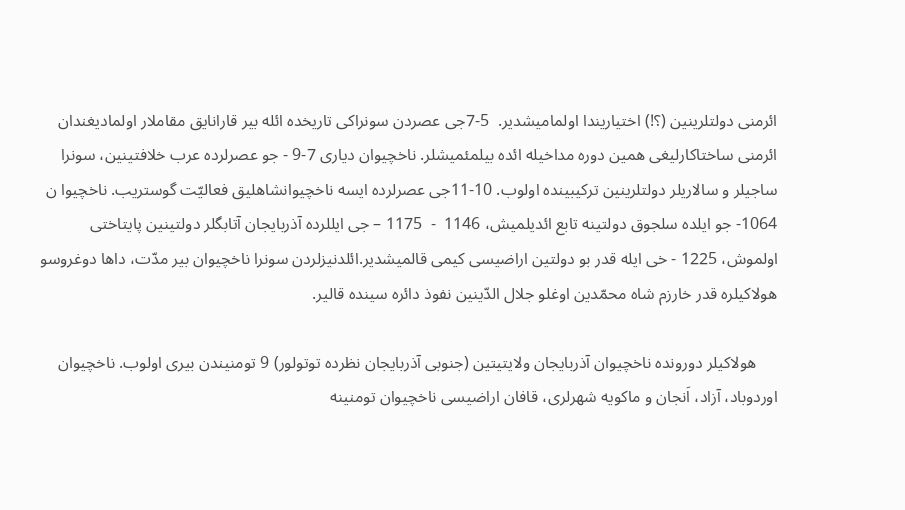ائرمنی دولتلرینین (؟!) اختیاریندا اولمامیشدیر.  5-7جی عصردن سونراکی تاریخده ائله بیر قارانایق مقاملار اولمادیغندان ائرمنی ساختاکارلیغی همین دوره مداخیله ائده بیلمئمیشلر. ناخچیوان دیاری 7-9 - جو عصرلرده عرب خلافتینین، سونرا ساجیلر و سالاریلر دولتلرینین ترکیبینده اولوب. 10-11جی عصرلرده ایسه ناخچیوانشاهلیق فعالیّت گوستریب. ناخچیوا ن 1064- جو ایلده سلجوق دولتینه تابع ائدیلمیش، 1146  -  1175 – جی ایللرده آذربایجان آتابگلر دولتینین پایتاختی اولموش، 1225 - خی ایله قدر بو دولتین اراضیسی کیمی قالمیشدیر.ائلدنیزلردن سونرا ناخچیوان بیر مدّت، داها دوغروسو هولاکیلره قدر خارزم شاه محمّدین اوغلو جلال الدّینین نفوذ دائره سینده قالیر.

     هولاکیلر دورونده ناخچیوان آذربایجان ولایتیتین (جنوبی آذربایجان نظرده توتولور) 9 تومنیندن بیری اولوب. ناخچیوان اوردوباد، آزاد، اَنجان و ماکویه شهرلری، قافان اراضیسی ناخچیوان تومنینه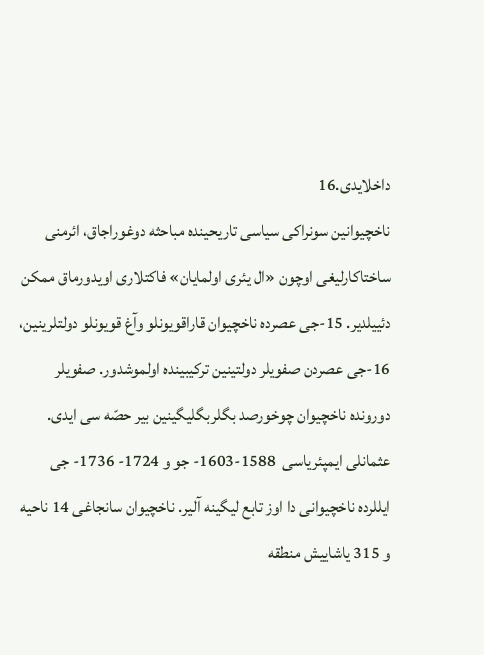داخلایدی.16                                                                                                                       ناخچیوانین سونراکی سیاسی تاریحینده مباحثه دوغوراجاق، ائرمنی ساختاکارلیغی اوچون «ال یئری اولمایان» فاکتلاری اویدورماق ممکن دئییلدیر. 15-جی عصرده ناخچیوان قاراقویونلو وآغ قویونلو دولتلرینین، 16-جی عصردن صفویلر دولتینین ترکیبینده اولموشدور. صفویلر دورونده ناخچیوان چوخورصد بگلربگلیگینین بیر حصّه سی ایدی. عثمانلی ایمپئریاسی  1588-1603- جو و 1724- 1736- جی ایللرده ناخچیوانی دا اوز تابع لیگینه آلیر. ناخچیوان سانجاغی 14 ناحیه و 315 یاشاییش منطقه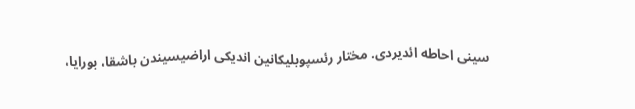سینی احاطه ائدیردی. مختار رئسپوبلیکانین اندیکی اراضیسیندن باشقا، بورایا،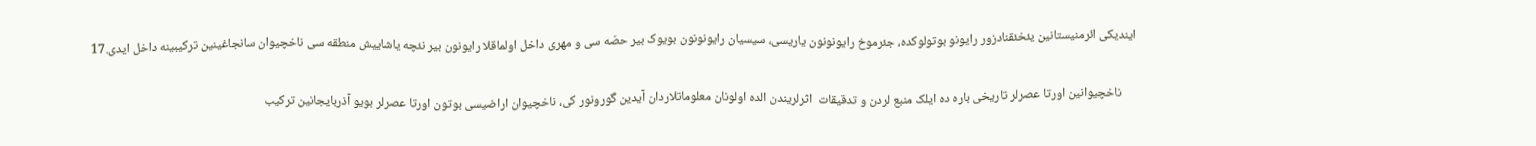ایندیکی ائرمنیستانین یئخئقنادزور رایونو بوتولوکده، جئرموخ رایونونون یاریسی، سیسیان رایونونون بویوک بیر حصّه سی و مهری داخل اولماقلا رایونون بیر نئچه یاشاییش منطقه سی ناخچیوان سانجاغینین ترکیبینه داخل ایدی.17

     ناخچیوانین اورتا عصرلر تاریخی باره ده ایلک منبع لردن و تدقیقات  اثرلریندن الده اولونان معلوماتلاردان آیدین گورونور کی، ناخچیوان اراضیسی بوتون اورتا عصرلر بویو آذربایجانین ترکیب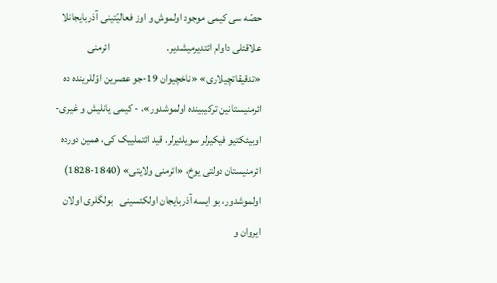حصّه سی کیمی موجود اولموش و اوز فعالیّتینی آذربایجانلا علاقئلی داوام ائتدیرمیشدیر.                           ائرمنی  «تدقیقاتچیلاری» «ناخچیوان 19-جو عصرین اوّللرینده ده ائرمنیستانین ترکیبینده اولموشدور»، - کیمی یانلیش و غیری- اوبیئکتیو فیکیرلر سویلئیرلر. قید ائتملییک کی، همین دورده ائرمنیستان دولتی یوخ، «ائرمنی ولایتی» (1840-1828) اولموشدور، بو ایسه آذربایجان اولکئسینی   بولگلری اولان ایروان و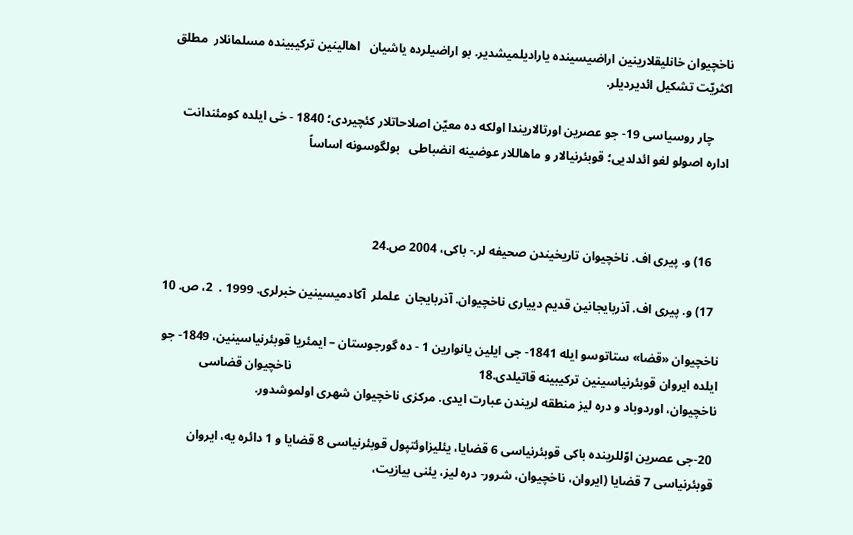ناخچیوان خانلیقلارینین اراضیسینده یارادیلمیشدیر. بو اراضیلرده یاشیان   اهالینین ترکیبینده مسلمانلار  مطلق اکثریّت تشکیل ائدیردیلر.

     چار روسیاسی 19- جو عصرین اورتالاریندا اولکه ده معیّن اصلاحاتلار کئچیردی؛ 1840 - خی ایلده کومئندانت اداره اصولو لغو ائدلدیی؛ قوبئرنیالار و ماهاللار عوضینه انضباطی   بولگوسونه اساساً



    16) و. پیری اف. ناخچیوان تاریخیندن صحیفه لر.- باکی، 2004 ص.24

   17) و. پیری اف. آذربایجانین قدیم دییاری ناخچیوان. آذربایجان  علملر  آکادمیسینین خبرلری. 1999 .  2، ص. 10

ناخچیوان «قضا» ستاتوسو ایله 1841- جی ایلین یانوارین 1 - ده گورجوستان – ایمئریا قوبئرنیاسینین، 1849- جو ایلده ایروان قوبئرنیاسینین ترکیبینه قاتیلدی.18                                                            ناخچیوان قضاسی ناخچیوان، اوردوباد و دره لیز منطقه لریندن عبارت ایدی. مرکزی ناخچیوان شهری اولموشدور.

 20-جی عصرین اوّللرینده باکی قوبئرنیاسی 6 قضایا، یئلیزاوئتپول قوبئرنیاسی 8 قضایا و 1 دائره یه، ایروان قوبئرنیاسی 7 قضایا (ایروان، ناخچیوان، شرور- دره لیز، یئنی بیازیت،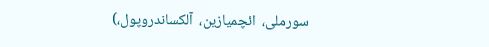سورملی،  ائچمیازین،  آلکساندروپول،)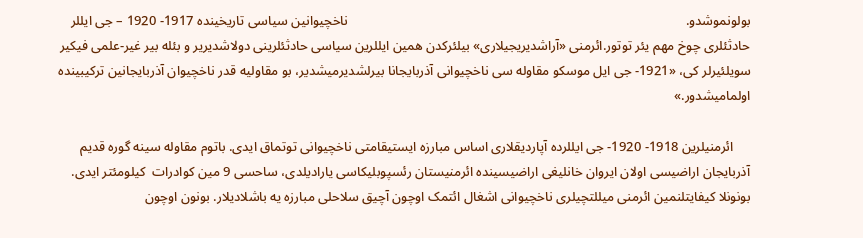بولونموشدو.                                                                                                    ناخچیوانین سیاسی تاریخینده 1917- 1920 – جی ایللر حادثئلری چوخ مهم یئر توتور.ائرمنی «آراشدیریجیلاری» بیلئرکدن همین ایللرین سیاسی حادثئلرینی دولاشدیریر و بئله بیر غیر-علمی فیکیر سویلئیرلر کی، «1921- جی ایل موسکو مقاوله سی ناخچیوانی آذربایجانا بیرلشدیرمیشدیر، بو مقاولیه قدر ناخچیوان آذربایجانین ترکیبینده اولمامیشدور.»

     ائرمنیلرین 1918- 1920- جی ایللرده آپاردیقلاری اساس مبارزه ایستیقامتی ناخچیوانی توتماق ایدی. باتوم مقاوله سینه گوره قدیم آذربایجان اراضیسی اولان ایروان خانلیغی اراضیسینده ائرمنیستان رئسپوبلیکاسی یارادیلدی، ساحسی 9 مین کوادرات  کیلومئتر ایدی. بونونلا کیفایتلنمین ائرمنی میللتچیلری ناخچیوانی اشغال ائتمک اوچون آچیق سلاحلی مبارزه یه باشلادیلار. بونون اوچون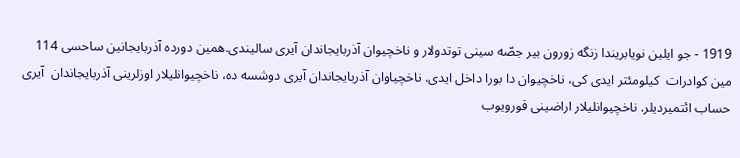1919 - جو ایلین نویابریندا زنگه زورون بیر جصّه سینی توتدولار و ناخچیوان آذربایجاندان آیری سالیندی.همین دورده آذربایجانین ساحسی 114 مین کوادرات  کیلومئتر ایدی کی، ناخچیوان دا بورا داخل ایدی. ناخچیاوان آذربایجاندان آیری دوشسه ده، ناخچیوانلیلار اوزلرینی آذربایجاندان  آیری حساب ائتمیردیلر. ناخچیوانلیلار اراضینی قورویوب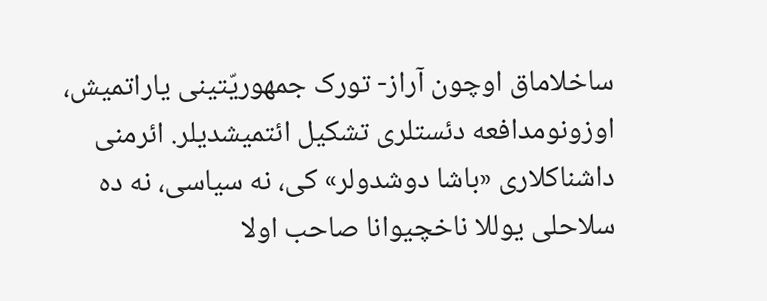ساخلاماق اوچون آراز- تورک جمهوریّتینی یاراتمیش، اوزونومدافعه دئستلری تشکیل ائتمیشدیلر. ائرمنی داشناکلاری «باشا دوشدولر» کی، نه سیاسی، نه ده سلاحلی یوللا ناخچیوانا صاحب اولا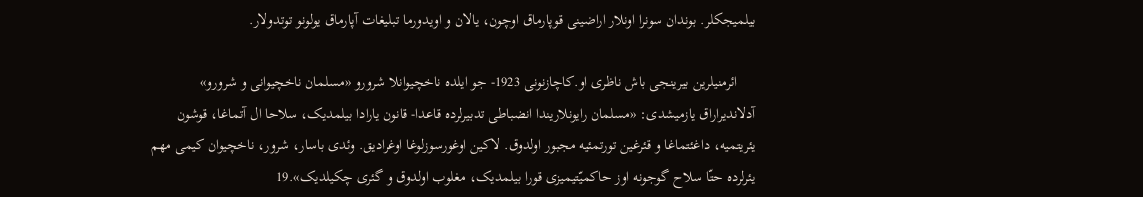بیلمیجکلر. بوندان سونرا اونلار اراضینی قوپارماق اوچون، یالان و اویدورما تبلیغات آپارماق یولونو توتدولار.

     ائرمنیلرین بیرینجی باش ناظری او.کاچازنونی 1923- جو ایلده ناخچیوانلا شرورو «مسلمان ناخچیوانی و شرورو» آدلاندیراراق یازمیشدی: «مسلمان رایونلاریندا انضباطی تدبیرلرده قاعدا- قانون یارادا بیلمدیک، سلاحا ال آتماغا، قوشون یئریتمیه، داغئتماغا و قئرغین تورتمئیه مجبور اولدوق. لاکین اوغورسوزلوغا اوغرادیق. وئدی باسار، شرور، ناخچیوان کیمی مهم یئرلرده حتّا سلاح گوجونه اوز حاکمیّتیمیزی قورا بیلمدیک، مغلوب اولدوق و گئری چکیلدیک».19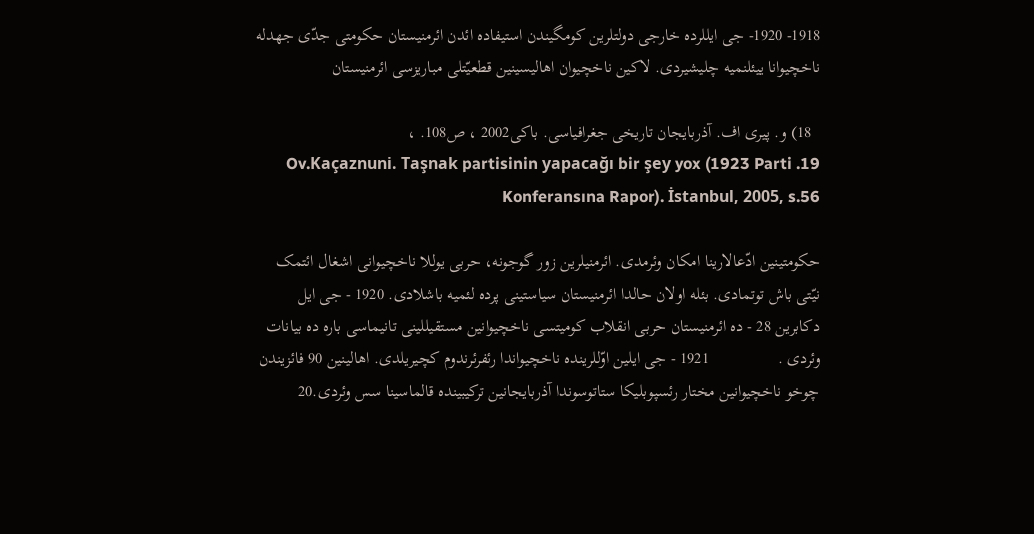1918- 1920- جی ایللرده خارجی دولتلرین کومگیندن استیفاده ائدن ائرمنیستان حکومتی جدّی جهدله ناخچیوانا ییئلنمیه چلیشیردی. لاکین ناخچیوان اهالیسینین قطعیّتلی مباریزسی ائرمنیستان

  18) و. پیری اف. آذربایجان تاریخی جغرافیاسی. باکی2002 ، ص108. ،                                                                                                                                                                19. Ov.Kaçaznuni. Taşnak partisinin yapacağı bir şey yox (1923 Parti Konferansına Rapor). İstanbul, 2005, s.56

حکومتینین ادّعالارینا امکان وئرمدی. ائرمنیلرین زور گوجونه، حربی یوللا ناخچیوانی اشغال ائتمک نیّتی باش توتمادی. بئله اولان حالدا ائرمنیستان سیاستینی پرده لئمیه باشلادی. 1920 - جی ایل دکابرین 28 - ده ائرمنیستان حربی انقلاب کومیتسی ناخچیوانین مستقیللینی تانیماسی باره ده بیانات وئردی .                1921 - جی ایلین اوّللرینده ناخچیواندا رئفرئرندوم کچیریلدی. اهالینین 90 فائزیندن چوخو ناخچیوانین مختار رئسپوبلیکا ستاتوسوندا آذربایجانین ترکیبینده قالماسینا سس وئردی.20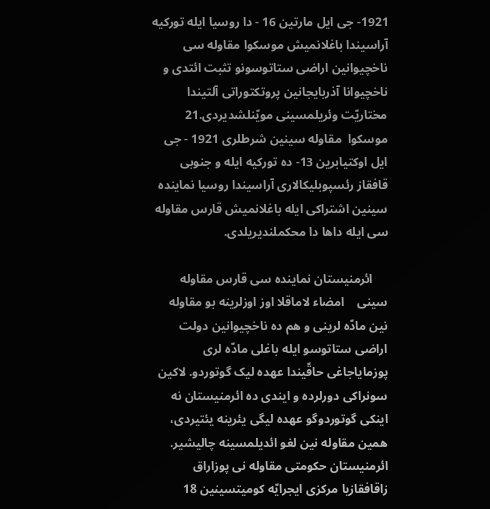1921- جی ایل مارتین 16 - دا روسیا ایله تورکیه آراسیندا باغلانمیش موسکوا مقاوله سی ناخچیوانین اراضی ستاتوسونو تثبت ائتدی و ناخچیوانا آذربایجانین پروتکتوراتی آلتیندا مختاریّت وئریلمسینی مویّنلشدیردی.21 موسکوا  مقاوله سینین شرطلری 1921 - جی ایل اوکتیابرین 13- ده تورکیه ایله و جنوبی قافقاز رئسپوبلیکالاری آراسیندا روسیا نماینده سینین اشتراکی ایله باغلانمیش قارس مقاوله سی ایله داها دا محکملندیریلدی.

     ائرمنیستان نماینده سی قارس مقاوله سینی    امضاء لاماقلا اوز اوزلرینه بو مقاوله نین مادّه لرینی و هم ده ناخچیوانین دولت اراضی ستاتوسو ایله باغلی مادّه لری پوزمایاجاغی حاقّیندا عهده لیک گوتوردو. لاکین سونراکی دورلرده و ایندی ده ائرمنیستان نه اینکی گوتوردوگو عهده لیگی یئرینه یئتیردی، همین مقاوله نین لغو ائدیلمسینه چالیشیر. ائرمنیستان حکومتی مقاوله نی پوزاراق زاقافقازیا مرکزی ایجرایّه کومیتسینین 18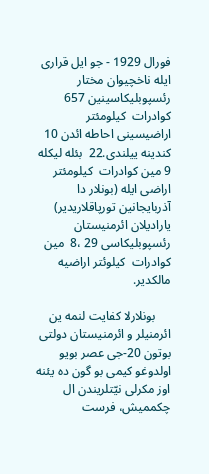فورال 1929 - جو ایل قراری ایله ناخچیوان مختار رئسپوبلیکاسینین 657 کوادرات  کیلومئتر اراضیسینی احاطه ائدن 10 کندینه ییلندی.22  بئله لیکله 9 مین کوادرات  کیلومئتر اراضی ایله (بونلار دا آذربایجانین تورپاقلاریدیر) یارادیلان ائرمنیستان رئسپوبلیکاسی 29 ،8  مین کوادرات  کیلوئتر اراضیه مالکدیر.

     بونلارلا کفایت لنمه ین ائرمنیلر و ائرمنیستان دولتی بوتون 20-جی عصر بویو اولدوغو کیمی بو گون ده یئنه اوز مکرلی نیّتلریندن ال چکممیش، فرست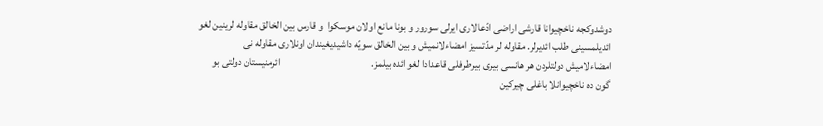دوشدوکجه ناخچیوانا قارشی اراضی ادّعالاری ایرلی سورور و بونا مانع اولان موسکوا  و قارس بین الخالق مقاوله لرینین لغو ائدیلمسینی طلب ائدیرلر. مقاوله لر مدّتسیز امضاءلانمیش و بین الخالق سویّه داشیدیغیندان اونلاری مقاوله نی امضاءلامیش دولتلردن هر هانسی بیری بیرطرفلی قاعدادا لغو ائده بیلمز.                                           ائرمنیستان دولتی بو گون ده ناخچیوانلا باغلی چیرکین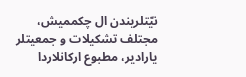نیّتلریندن ال چکممیش، مجتلف تشکیلات و جمعیتلر یارادیر، مطبوع ارکانلاردا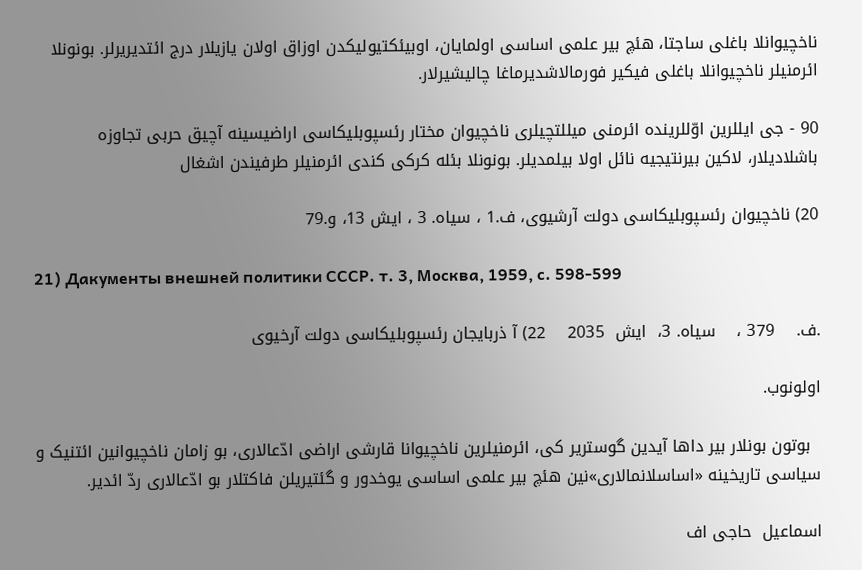ناخچیوانلا باغلی ساجتا، هئچ بیر علمی اساسی اولمایان، اوبیئکتیولیکدن اوزاق اولان یازیلار درج ائتدیریرلر. بونونلا ائرمنیلر ناخچیوانلا باغلی فیکیر فورمالاشدیرماغا چالیشیرلار.

90 - جی ایللرین اوّللرینده ائرمنی میللتچیلری ناخچیوان مختار رئسپوبلیکاسی اراضیسینه آچیق حربی تجاوزه باشلادیلار، لاکین بیرنتیجیه نائل اولا بیلمدیلر. بونونلا بئله کرکی کندی ائرمنیلر طرفیندن اشغال

20) ناخچیوان رئسپوبلیکاسی دولت آرشیوی، ف.1 ، سیاه. 3 ، ایش 13، و.79

21) Дакументы внешней политики СССР. т. 3, Москва, 1959, с. 598-599

.ف.    379 ،    سیاه. 3،  ایش  2035    22) آ ذربایجان رئسپوبلیکاسی دولت آرخیوی

اولونوب.

  بوتون بونلار بیر داها آیدین گوستریر کی، ائرمنیلرین ناخچیوانا قارشی اراضی ادّعالاری، بو زامان ناخچیوانین ائتنیک و سیاسی تاریخینه «اساسلانمالاری»نین هئچ بیر علمی اساسی یوخدور و گئتیریلن فاکتلار بو ادّعالاری ردّ ائدیر.

اسماعیل  حاجی اف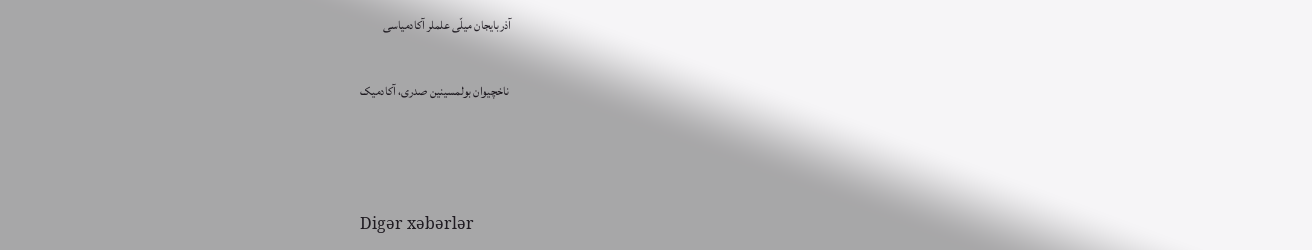آذربایجان میلّی علملر آکادمیاسی

 ناخچیوان بولمسینین صدری، آکادمیک



Digər xəbərlər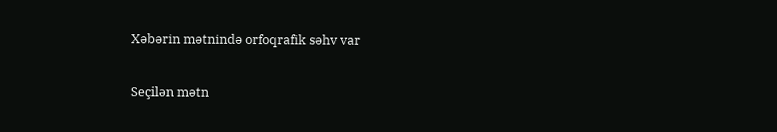Xəbərin mətnində orfoqrafik səhv var

Seçilən mətn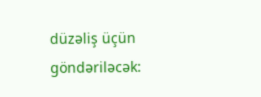düzəliş üçün göndəriləcək: